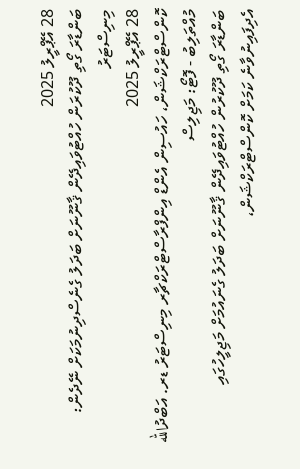28 އޭޕްރީލު 2025
ބަންޑާރަ ގޯތި ދޫކުރަން ހުއްޓުވައިދޭން ޤާނޫނަށް ބަދަލު ގެނެސްދިނުމަކަށް ނޭދެން: މިނިސްޓަރު
28 އޭޕްރީލު 2025
ކޮންސްޓްރަކްޝަން، ހައުސިން އެންޑް އިންފްރާސްޓްރަކްޗާރ މިނިސްޓަރު ޑރ. އަބްދުالله މުއްތަލިބު - ފޮޓޯ: މަޖިލިސް
ބަންޑާރަ ގޯތި ދޫކުރުން ހުއްޓުވައިދޭން ޤާނޫނަށް ބަދަލު ގެނައުމަށް މަޖިލީހުގައި އެދިފައިނުވާނެ ކަމަށް ކޮންސްޓްރަކްޝަން،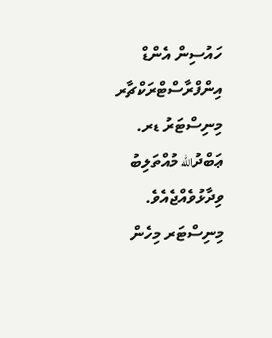ހައުސިން އެންޑް އިންފްރާސްޓްރަކްޗާރ މިނިސްޓަރު ޑރ. ޢަބްދުالله މުއްތަލިބު ވިދާޅުވެއްޖެއެވެ.
މިނިސްޓަރ މިހެން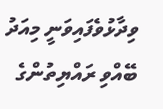ވިދާޅުވެފައިވަނީ މިއަދު ބޭއްވި ރައްޔިތުންގެ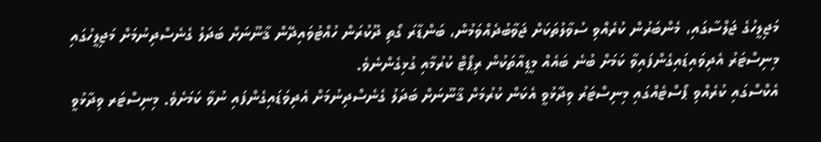މަޖިލީހުގެ ޖަލްސާގައި، މެންބަރުން ކުރެއްވި ސުވާލުތަކަށް ޖަވާބުދެއްވަމުން، ބަންޑާރަ ގޯތި ދޫކުރަން ހުއްޓުވައިދޭން ޤާނޫނަށް ބަދަލު ގެނެސްދިނުމަށް މަޖިލީހުގައި މިނިސްޓަރު އެދިވައިޑައިގެންފައިވާ ކަމަށް ބުނެ ބައެއް މީޑިއާތަކުން ރިޕޯޓް ކުރުމާއި ގުޅިގެންނެވެ.
އެކްސްގައި ކުރެއްވި ޕޯސްޓެއްގައި މިނިސްޓަރު ވިދާޅުވީ އެކަން ކުރުމަށް ޤާނޫނަށް ބަދަލު ގެނެސްދިނުމަށް އެދިވަޑައިގެންފައި ނުވާ ކަމަށެވެ. މިނިސްޓަރ ވިދާޅުވީ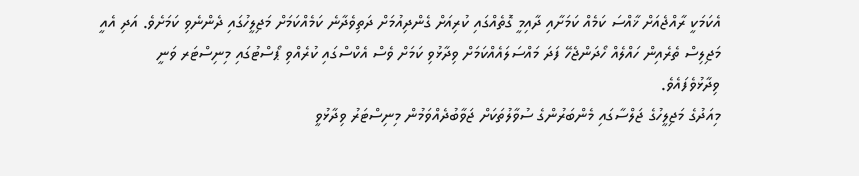އެކަމަކީ ރާއްޖެއަށް ޚާއްސަ ކަމެއް ކަމަށާއި ދާއިމީ ގޮތެއްގައި ކުރިއަށް ގެންދިއުމަށް ދަތިވެދާނެ ކަމެއްކަމަށް މަޖިލީހުގައި ދެންނެވި ކަމަށެވެ. އަދި އެއީ މަޖިލިސް ތެރެއިން ހައްލެއް ހޯދަންޖެހޭ ފަދަ މައްސަލައެއްކަމަށް ވިދާޅުވި ކަމަށް ވެސް އެކްސްގައި ކުރެއްވި ޕޯސްޓުގައި މިނިސްޓަރ ވަނީ ވިދާޅުވެފައެވެ.
މިއަދުގެ މަޖިލީހުގެ ޖަލްސާގައި މެންބަރުންގެ ސުވާލުތަކަށް ޖަވާބުދެއްވަމުން މިނިސްޓަރު ވިދާޅުވީ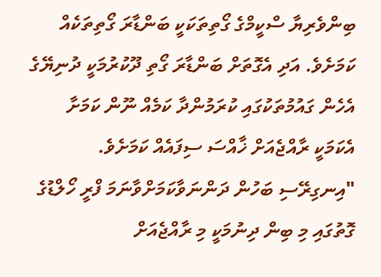ބިންވެރިޔާ ސްކީމްގެ ގޯތިތަކަކީ ބަންޑާރަ ގޯތިތަކެއް ކަމަށެވެ. އަދި އެގޮތަށް ބަންޑާރަ ގޯތި ދޫކުރުމަކީ ދުނިޔޭގެ އެހެން ގައުމުތަކުގައި ކުރަމުންދާ ކަމެއް ނޫން ކަމަށާ އެކަމަކީ ރާއްޖެއަށް ޚާއްސަ ސިފައެއް ކަމަށެވެ.
"އިނގިރޭސި ބަހުން ދަންނަވާކަމަށްވާނަމަ ފްރީ ހޯލްޑުގެ ގޮތުގައި މި ބިން ދިނުމަކީ މި ރާއްޖެއަށް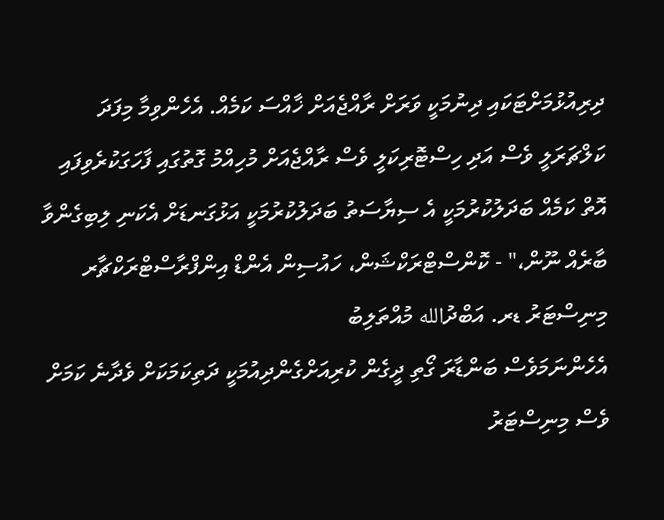ދިރިއުޅުމަށްޓަކައި ދިނުމަކީ ވަރަށް ރާއްޖެއަށް ޚާއްސަ ކަމެއް. އެހެންވިމާ މިފަދަ ކަލްޗަރަލީ ވެސް އަދި ހިސްޓޮރިކަލީ ވެސް ރާއްޖެއަށް މުހިއްމު ގޮތުގައި ފާހަގަކުރެވިފައި އޮތް ކަމެއް ބަދަލުކުރުމަކީ އެ ސިޔާސަތު ބަދަލުކުރުމަކީ އަޅުގަނޑަށް އެކަނި ލިބިގެންވާ ބާރެއް ނޫން،" - ކޮންސްޓްރަކްޝަން، ހައުސިން އެންޑް އިންފްރާސްޓްރަކްޗާރ މިނިސްޓަރު ޑރ. އަބްދުالله މުއްތަލިބު
އެހެންނަމަވެސް ބަންޑާރަ ގޯތި ދީގެން ކުރިއަށްގެންދިއުމަކީ ދަތިކަމަކަށް ވެދާނެ ކަމަށް ވެސް މިނިސްޓަރު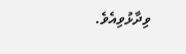ވިދާޅުވިއެވެ.